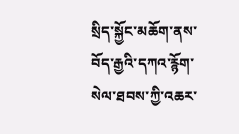སྲིད་སྐྱོང་མཆོག་ནས་བོད་རྒྱའི་དཀའ་རྙོག་སེལ་ཐབས་ཀྱི་འཆར་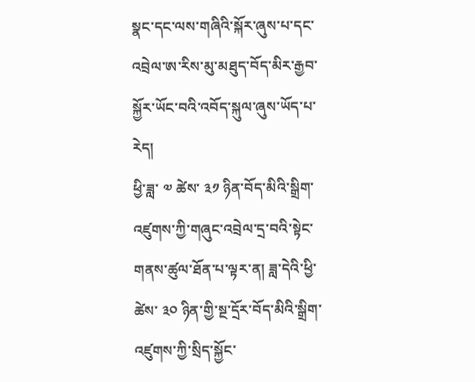སྣང་དང་ལས་གཞིའི་སྐོར་ཞུས་པ་དང་འབྲེལ་ཨ་རིས་མུ་མཐུད་བོད་མིར་རྒྱབ་སྐྱོར་ཡོང་བའི་འབོད་སྐུལ་ཞུས་ཡོད་པ་རེད།
ཕྱི་ཟླ་ ༧ ཚེས་ ༣༡ ཉིན་བོད་མིའི་སྒྲིག་འཛུགས་ཀྱི་གཞུང་འབྲེལ་དྲ་བའི་སྟེང་གནས་ཚུལ་ཐོན་པ་ལྟར་ན། ཟླ་དེའི་ཕྱི་ཚེས་ ༣༠ ཉིན་གྱི་སྔ་དྲོར་བོད་མིའི་སྒྲིག་འཛུགས་ཀྱི་སྲིད་སྐྱོང་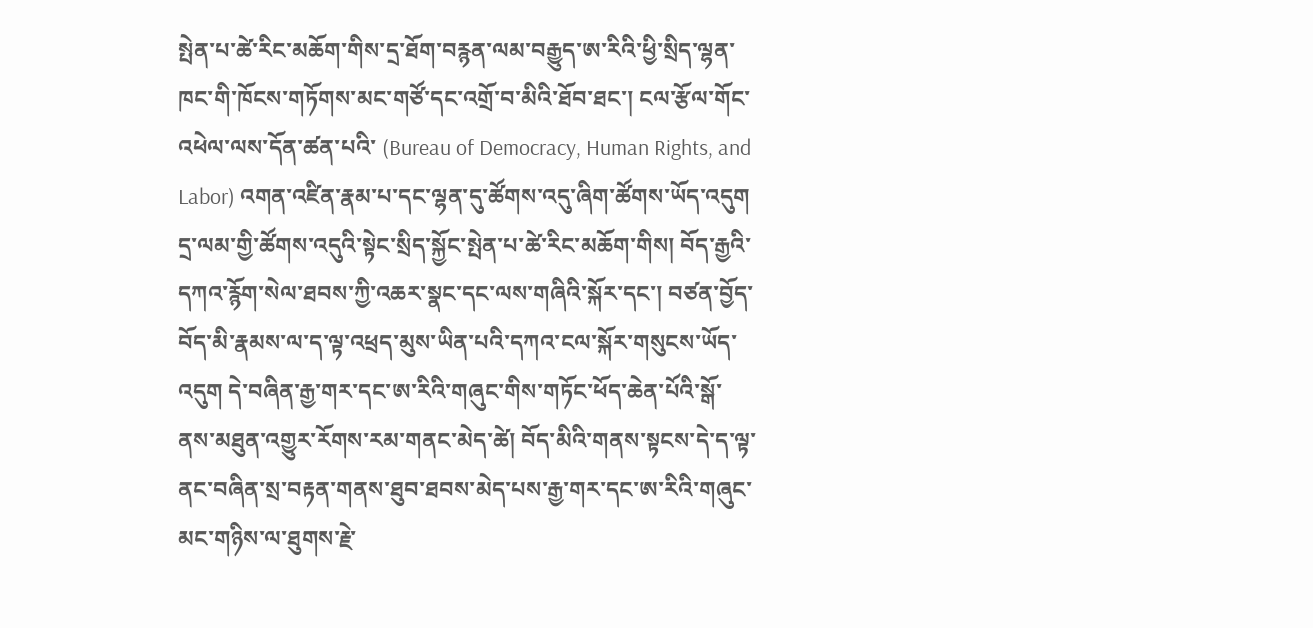སྤེན་པ་ཚེ་རིང་མཆོག་གིས་དྲ་ཐོག་བརྙན་ལམ་བརྒྱུད་ཨ་རིའི་ཕྱི་སྲིད་ལྷན་ཁང་གི་ཁོངས་གཏོགས་མང་གཙོ་དང་འགྲོ་བ་མིའི་ཐོབ་ཐང་། ངལ་རྩོལ་གོང་འཕེལ་ལས་དོན་ཚན་པའི་ (Bureau of Democracy, Human Rights, and Labor) འགན་འཛིན་རྣམ་པ་དང་ལྷན་དུ་ཚོགས་འདུ་ཞིག་ཚོགས་ཡོད་འདུག
དྲ་ལམ་གྱི་ཚོགས་འདུའི་སྟེང་སྲིད་སྐྱོང་སྤེན་པ་ཚེ་རིང་མཆོག་གིས། བོད་རྒྱའི་དཀའ་རྙོག་སེལ་ཐབས་ཀྱི་འཆར་སྣང་དང་ལས་གཞིའི་སྐོར་དང་། བཙན་བྱོད་བོད་མི་རྣམས་ལ་ད་ལྟ་འཕྲད་མུས་ཡིན་པའི་དཀའ་ངལ་སྐོར་གསུངས་ཡོད་འདུག དེ་བཞིན་རྒྱ་གར་དང་ཨ་རིའི་གཞུང་གིས་གཏོང་ཕོད་ཆེན་པོའི་སྒོ་ནས་མཐུན་འགྱུར་རོགས་རམ་གནང་མེད་ཚེ། བོད་མིའི་གནས་སྟངས་དེ་ད་ལྟ་ནང་བཞིན་སྲ་བརྟན་གནས་ཐུབ་ཐབས་མེད་པས་རྒྱ་གར་དང་ཨ་རིའི་གཞུང་མང་གཉིས་ལ་ཐུགས་རྗེ་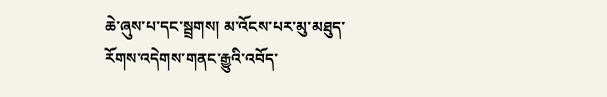ཆེ་ཞུས་པ་དང་སྦྲགས། མ་འོངས་པར་མུ་མཐུད་རོགས་འདེགས་གནང་རྒྱུའི་འབོད་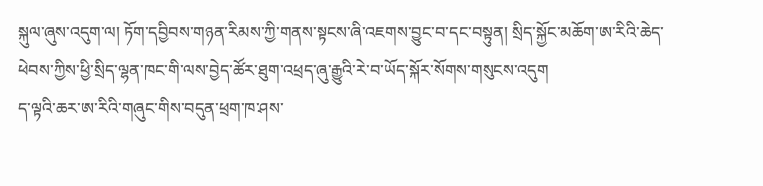སྐུལ་ཞུས་འདུག་ལ། ཏོག་དབྱིབས་གཉན་རིམས་ཀྱི་གནས་སྟངས་ཞི་འཇགས་བྱུང་བ་དང་བསྟུན། སྲིད་སྐྱོང་མཆོག་ཨ་རིའི་ཆེད་ཕེབས་ཀྱིས་ཕྱི་སྲིད་ལྷན་ཁང་གི་ལས་བྱེད་ཚོར་ཐུག་འཕྲད་ཞུ་རྒྱུའི་རེ་བ་ཡོད་སྐོར་སོགས་གསུངས་འདུག
ད་ལྟའི་ཆར་ཨ་རིའི་གཞུང་གིས་བདུན་ཕྲག་ཁ་ཤས་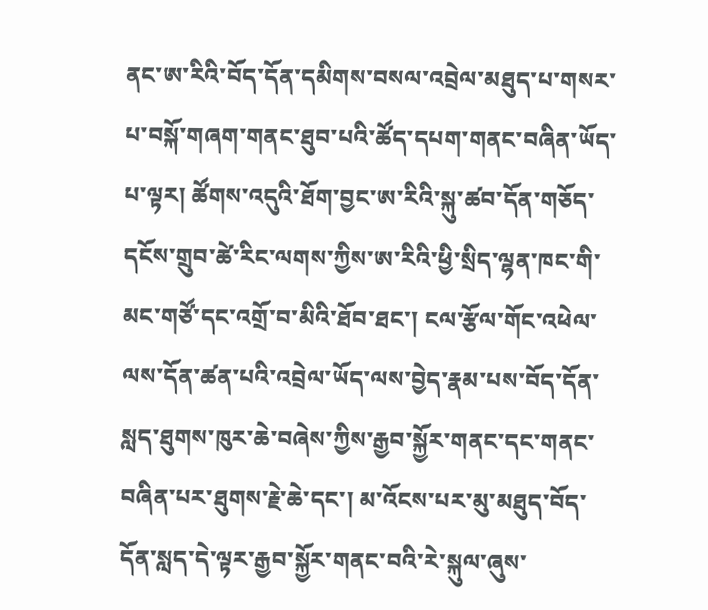ནང་ཨ་རིའི་བོད་དོན་དམིགས་བསལ་འབྲེལ་མཐུད་པ་གསར་པ་བསྐོ་གཞག་གནང་ཐུབ་པའི་ཚོད་དཔག་གནང་བཞིན་ཡོད་པ་ལྟར། ཚོགས་འདུའི་ཐོག་བྱང་ཨ་རིའི་སྐུ་ཚབ་དོན་གཅོད་དངོས་གྲུབ་ཚེ་རིང་ལགས་ཀྱིས་ཨ་རིའི་ཕྱི་སྲིད་ལྷན་ཁང་གི་མང་གཙོ་དང་འགྲོ་བ་མིའི་ཐོབ་ཐང་། ངལ་རྩོལ་གོང་འཕེལ་ལས་དོན་ཚན་པའི་འབྲེལ་ཡོད་ལས་བྱེད་རྣམ་པས་བོད་དོན་སླད་ཐུགས་ཁུར་ཆེ་བཞེས་ཀྱིས་རྒྱབ་སྐྱོར་གནང་དང་གནང་བཞིན་པར་ཐུགས་རྗེ་ཆེ་དང་། མ་འོངས་པར་མུ་མཐུད་བོད་དོན་སླད་དེ་ལྟར་རྒྱབ་སྐྱོར་གནང་བའི་རེ་སྐུལ་ཞུས་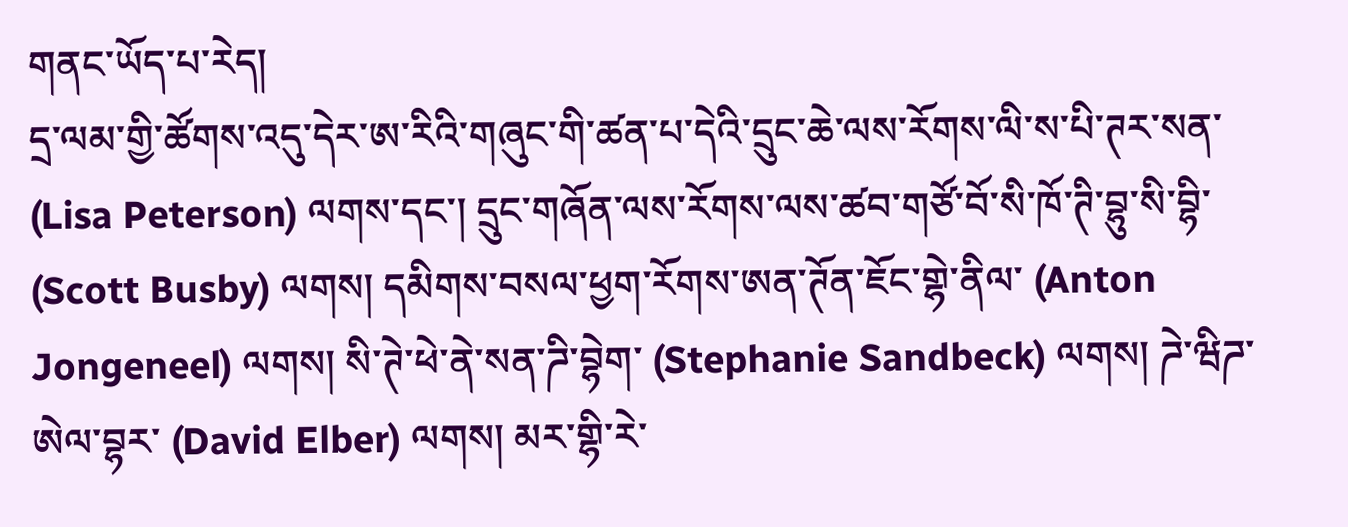གནང་ཡོད་པ་རེད།
དྲ་ལམ་གྱི་ཚོགས་འདུ་དེར་ཨ་རིའི་གཞུང་གི་ཚན་པ་དེའི་དྲུང་ཆེ་ལས་རོགས་ལི་ས་པི་ཊར་སན་ (Lisa Peterson) ལགས་དང་། དྲུང་གཞོན་ལས་རོགས་ལས་ཚབ་གཙོ་བོ་སི་ཁོ་ཊི་བྷུ་སི་བྷི་ (Scott Busby) ལགས། དམིགས་བསལ་ཕྱག་རོགས་ཨན་ཊོན་ཇོང་གྷེ་ནིལ་ (Anton Jongeneel) ལགས། སི་ཊེ་ཕེ་ནེ་སན་ཌི་བྷེག་ (Stephanie Sandbeck) ལགས། ཌེ་ཝིཌ་ཨེལ་བྷར་ (David Elber) ལགས། མར་གྷི་རེ་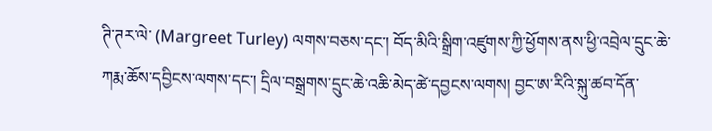ཊི་ཊར་ལེ་ (Margreet Turley) ལགས་བཅས་དང་། བོད་མིའི་སྒྲིག་འཛུགས་ཀྱི་ཕྱོགས་ནས་ཕྱི་འབྲེལ་དྲུང་ཆེ་ཀརྨ་ཆོས་དབྱིངས་ལགས་དང་། དྲིལ་བསྒྲགས་དྲུང་ཆེ་འཆི་མེད་ཚེ་དབྱངས་ལགས། བྱང་ཨ་རིའི་སྐུ་ཚབ་དོན་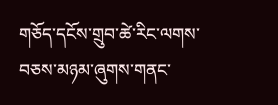གཅོད་དངོས་གྲུབ་ཚེ་རིང་ལགས་བཅས་མཉམ་ཞུགས་གནང་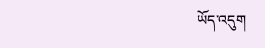ཡོད་འདུག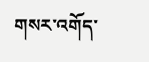གསར་འགོད་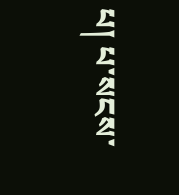པ། པ་སངས་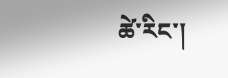ཚེ་རིང་།